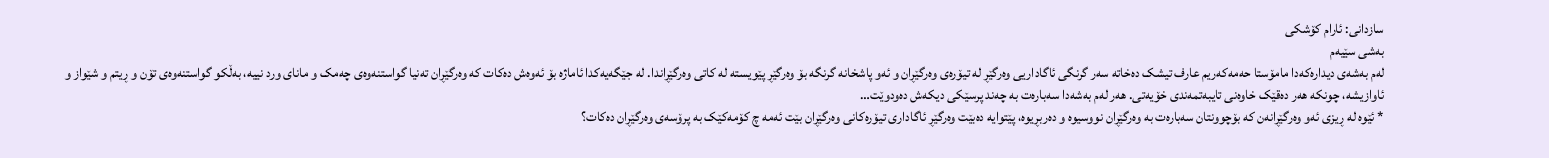سازدانی: ئارام کۆشکی
بەشی سێیەم
لەم بەشەی دیدارەکەدا مامۆستا حەمەکەریم عارف تیشک دەخاتە سەر گرنگی ئاگاداریی وەرگێڕ لە تیۆرەی وەرگێڕان و ئەو پاشخانە گرنگە بۆ وەرگێڕ پێویستە لە کاتی وەرگێڕاندا. لە جێگەیەکدا ئاماژە بۆ ئەوەش دەکات کە وەرگێڕان تەنیا گواستنەوەی چەمک و مانای ورد نییە، بەڵکو گواستنەوەی تۆن و ڕیتم و شێواز و ئاوازیشە، چونکە هەر دەقێک خاوەنی تایبەتمەندی خۆیەتی. هەر لەم بەشەدا سەبارەت بە چەند پرسێکی دیکەش دەودوێت…
* ئێوە لە ڕیزی ئەو وەرگێڕانەن کە بۆچوونتان سەبارەت بە وەرگێڕان نووسیوە و دەربڕیوە، پێتوایە دەبێت وەرگێڕ ئاگاداری تیۆرەکانی وەرگێڕان بێت ئەمە چ کۆمەکێک بە پرۆسەی وەرگێڕان دەکات؟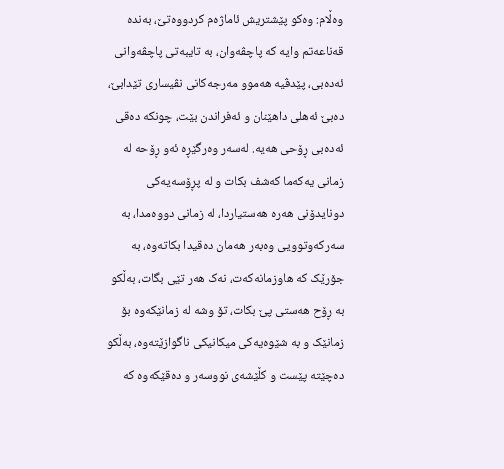وەڵام: وەکو پێشتریش ئاماژەم کردووەتێ، بەندە قەناعەتم وایە کە پاچڤەوان، بە تایبەتی پاچڤەوانی ئەدەبی، پێدڤیە هەموو مەرجەکانی نڤیساری تێدابێ، دەبێ ئەهلی داهێنان و ئەفراندن بێت، چونکە دەقی ئەدەبی ڕۆحی هەیە. لەسەر وەرگێڕە ئەو ڕۆحە لە زمانی یەکەما کەشف بکات و لە پڕۆسەیەکی دونایدۆنی هەرە هەستیاردا، لە زمانی دووەمدا، بە سەرکەوتوویی وەبەر هەمان دەقیدا بکاتەوە، بە جۆرێک کە هاوزمانەکەت، نەک هەر تێی بگات، بەڵکو بە ڕۆح هەستی پێ بکات، تۆ وشە لە زمانێکەوە بۆ زمانێک و بە شێوەیەکی میکانیکی ناگوازێتەوە، بەڵکو دەچێتە پێست و کڵێشەی نووسەر و دەقێکەوە کە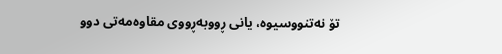تۆ نەتنووسیوە، یانی ڕووبەڕووی مقاوەمەتی دوو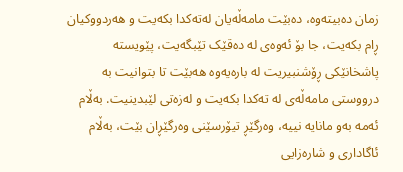زمان دەبیتەوە، دەبێت مامەڵەیان لەتەکدا بکەیت و هەردووکیان ڕام بکەیت، جا بۆ ئەوەی لە دەقێک تێبگەیت، پێویستە پاشخانێکی ڕۆشنبیریت لە بارەیەوە هەبێت تا بتوانیت بە درووستی مامەڵەی لە تەکدا بکەیت و لەزەتی لێبدینیت. بەڵام ئەمە بەو مانایە نییە، وەرگێڕ تیۆرسێنی وەرگێڕان بێت، بەڵام ئاگاداری و شارەزایی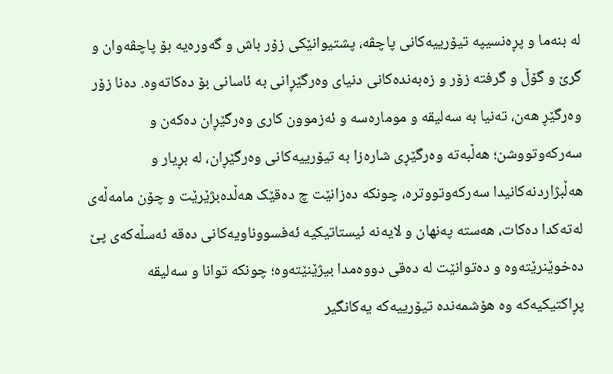لە بنەما و پڕەنسیپە تیۆرییەکانی پاچڤە، پشتیوانێکی زۆر باش و گەورەیە بۆ پاچڤەوان و گرێ و گۆڵ و گرفتە زۆر و زەبەندەکانی دنیای وەرگێڕانی بە ئاسانی بۆ دەکاتەوە. دەنا زۆر وەرگێڕ هەن، تەنیا بە سەلیقە و مومارەسە و ئەزموون کاری وەرگێڕان دەکەن و سەرکەوتووشن؛ هەڵبەتە وەرگێڕی شارەزا بە تیۆرییەکانی وەرگێڕان، لە بڕیار و هەڵبژاردنەکانیدا سەرکەوتووترە، چونکە دەزانێت چ دەقێک هەڵدەبژێرێت و چۆن مامەڵەی لەتەکدا دەکات، هەستە پەنهان و لایەنە ئیستاتیکیە ئەفسووناویەکانی دەقە ئەسڵەکەی پێ دەخوێنرێتەوە و دەتوانێت لە دەقی دووەمدا بیژێنێتەوە؛ چونکە توانا و سەلیقە پڕاکتیکیەکە وە هۆشمەندە تیۆرییەکە یەکانگیر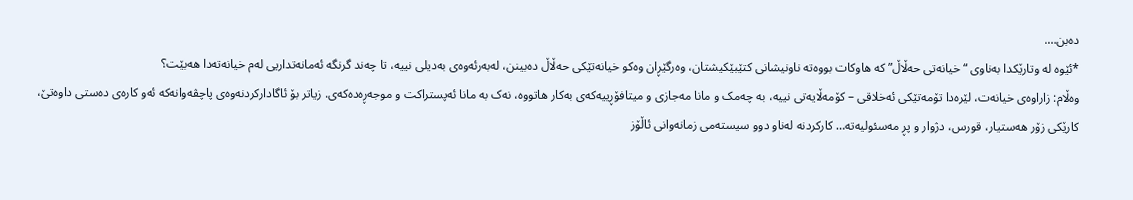دەبن….
*ئێوە لە وتارێکدا بەناوی “خیانەتی حەڵاڵ” کە هاوکات بووەتە ناونیشانی کتێبێکیشتان، وەرگێڕان وەکو خیانەتێکی حەڵاڵ دەبینن، لەبەرئەوەی بەدیلی نییە، تا چەند گرنگە ئەمانەتداریی لەم خیانەتەدا هەبێت؟
وەڵام: زاراوەی خیانەت، لێرەدا تۆمەتێکی ئەخلاقی – کۆمەڵایەتی نییە، بە چەمک و مانا مەجازی و میتافۆڕییەکەی بەکار هاتووە، نەک بە مانا ئەپستراکت و موجەڕەدەکەی. زیاتر بۆ ئاگادارکردنەوەی پاچڤەوانەکە ئەو کارەی دەستی داوەتێ، کارێکی زۆر هەستیار، قورس، دژوار و پڕ مەسئولیەتە… کارکردنە لەناو دوو سیستەمی زمانەوانی ئاڵۆز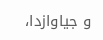و جیاوازدا،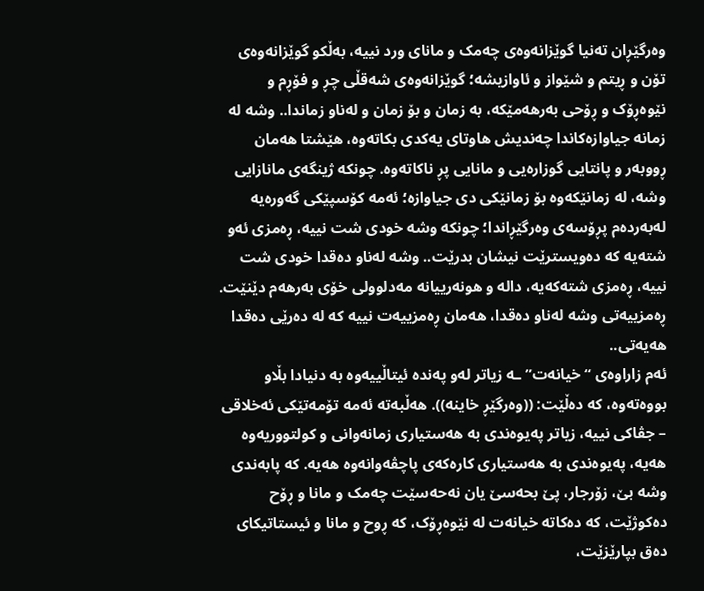وەرگێڕان تەنیا گوێزانەوەی چەمک و مانای ورد نییە، بەڵکو گوێزانەوەی تۆن و ڕیتم و شێواز و ئاوازیشە؛ گوێزانەوەی شەقڵی چڕ و فۆڕم و نێوەڕۆک و ڕۆحی بەرهەمێکە، بە زمان و بۆ زمان و لەناو زماندا.. وشە لە زمانە جیاوازەکاندا چەندیش هاوتای یەکدی بکاتەوە، هێشتا هەمان ڕووبەر و پانتایی گوزارەیی و مانایی پڕ ناکاتەوە. چونکە ژینگەی مانازایی وشە، لە زمانێکەوە بۆ زمانێکی دی جیاوازە؛ ئەمە کۆسپێکی گەورەیە لەبەردەم پڕۆسەی وەرگێڕاندا؛ چونکە وشە خودی شت نییە، ڕەمزی ئەو شتەیە کە دەویسترێت نیشان بدرێت.. وشە لەناو دەقدا خودی شت نییە، ڕەمزی شتەکەیە، دالە و هونەرییانە مەدلوولی خۆی بەرهەم دێنێت. ڕەمزییەتی وشە لەناو دەقدا، هەمان ڕەمزییەت نییە کە لە دەرێی دەقدا هەیەتی..
ئەم زاراوەی “خیانەت”ـە زیاتر لەو پەندە ئیتاڵییەوە بە دنیادا بڵاو بووەتەوە، کە دەڵێت: ((وەرگێڕ خاینە)). هەڵبەتە ئەمە تۆمەتێکی ئەخلاقی – جڤاکی نییە، زیاتر پەیوەندی بە هەستیاری زمانەوانی و کولتووریەوە هەیە، پەیوەندی بە هەستیاری کارەکەی پاچڤەوانەوە هەیە. کە پابەندی وشە بێ، زۆرجار، پێ بحەسێ یان نەحەسێت چەمک و مانا و ڕۆح دەکوژێت، کە دەکاتە خیانەت لە نێوەڕۆک، کە ڕوح و مانا و ئیستاتیکای دەق بپارێزێت،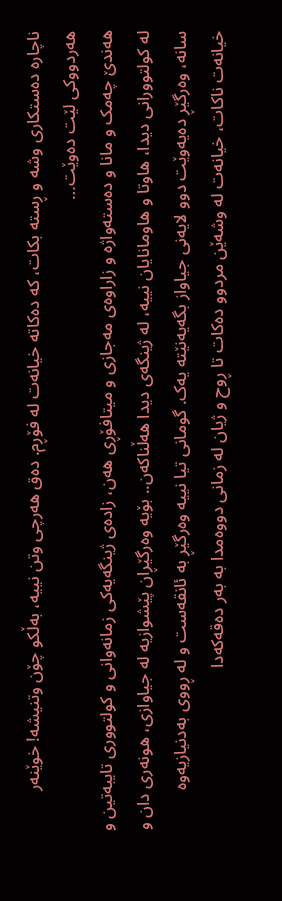ناچارە دەستکاری وشە و ڕستە بکات، کە دەکاتە خیانەت لە فۆڕم. دەق هەرچی وتن نییە، بەڵکو چۆن وتنیشە! خوێنەر هەردووکی لێت دەوێت…
هەندێ چەمک و مانا و دەستەواژە و زاراوەی مەجازی و میتافۆڕی هەن، زادەی ژینگەیەکی زمانەوانی و کولتووری تایبەتین و لە کولتوورانی دیدا، هاوتا و هاومانایان نییە، لە ژینگەی دیدا هەڵناکەن.. بۆیە وەرگێڕان پێشوازیە لە جیاوازی، هونەری دان و سانە، وەرگێڕ دەیەوێت دوو لایەنی جیاواز بگەیەنێتە یەک. گومانی تیا نییە وەرگێڕ بە ئانقەست و لە ڕووی بەدنیازیەوە خیانەت ناکات، خیانەت لە وشەێن مردوو دەکات تا ڕوح و ژیان لە زمانی دووەمدا بە بەر دەقەکەدا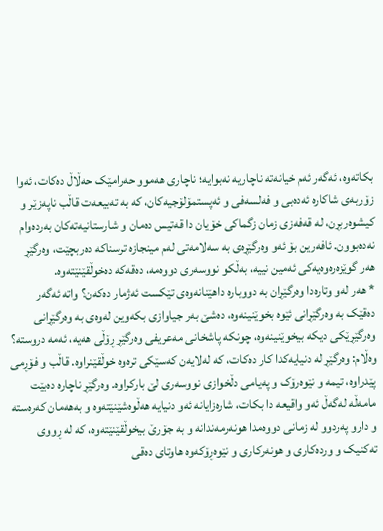بکاتەوە، ئەگەر ئەم خیانەتە ناچاریە نەبوایە؛ ناچاری هەموو حەرامێک حەڵاڵ دەکات، ئەوا زۆربەی شاکارە ئەدەبی و فەلسەفی و ئەپستمۆلۆجیەکان، کە بە تەبیعەت قاڵب ناپەزێر و کیشوەربڕن، لە قەفەزی زمان زگماکی خۆیان دا قەتیس دەمان و شارستانیەتەکان بەردەوام نەدەبوون. ئافەرین بۆ ئەو وەرگێڕەی بە سەلامەتی لەم مینجازە ترسناکە دەربچێت، وەرگێڕ هەر گوێزەرەوەیەکی ئەمین نییە، بەڵکو نووسەری دووەمە، دەقەکە دەخوڵقێنێتەوە.
* هەر لەو وتارەدا وەرگێڕان بە دووبارە داهێنانەوەی تێکست ئەژمار دەکەن؟ واتە ئەگەر دەقێک بە وەرگێڕانی ئێوە بخوێنینەوە، دەشێ بەر جیاوازی بکەوین لەوەی بە وەرگێڕانی وەرگێڕێکی دیکە بیخوێنینەوە، چونکە پاشخانی مەعریفی وەرگێڕ ڕۆڵی هەیە، ئەمە دروستە؟
وەڵام: وەرگێڕ لە دنیایەکدا کار دەکات، کە لەلایەن کەسێکی ترەوە خوڵقێنراوە. قاڵب و فۆڕمی پێدراوە، تیمە و نێوەرۆک و پەیامی دڵخوازی نووسەری لێ بارکراوە. وەرگێڕ ناچارە دەبێت مامەڵە لەگەڵ ئەو واقیعە دا بکات، شارەزایانە ئەو دنیایە هەڵوەشێنێتەوە و بەهەمان کەرەستە و دارو پەردوو لە زمانی دووەمدا هونەرمەندانە و بە جۆرێ بیخوڵقێنێتەوە، کە لە ڕووی تەکنیک و وردەکاری و هونەرکاری و نێوەڕۆکەوە هاوتای دەقی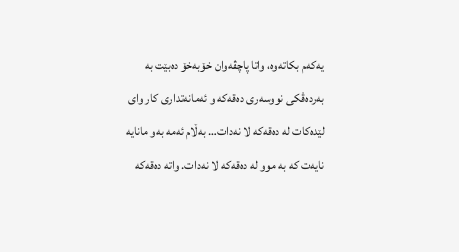یەکەم بکاتەوە، واتا پاچڤەوان خۆبەخۆ دەبێت بە بەردەڤکی نووسەری دەقەکە و ئەمانەتداری کار وای لێدەکات لە دەقەکە لا نەدات… بەڵام ئەمە بەو مانایە نایەت کە بە موو لە دەقەکە لا نەدات. واتە دەقەکە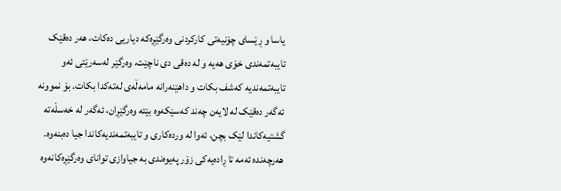یاسا و ڕێسای چۆنیەتی کارکردنی وەرگێڕەکە دیاریی دەکات، هەر دەقێک تایبەتمەندی خۆی هەیە و لە دەقی دی ناچێت، وەرگێر لەسەرێتی ئەو تایبەتمەندیە کەشف بکات و داهێنەرانە مامەڵەی لەتەکدا بکات. بۆ نموونە ئەگەر دەقێک لە لایەن چەند کەسێکەوە بێتە وەرگێڕان، ئەگەر لە خەسڵەتە گشتیەکاندا لێک بچن، ئەوا لە وردەکاری و تایبەتمەندیەکاندا جیا دەبنەوە. هەرچەندە ئەمە تا ڕادەیەکی زۆر پەیوەندی بە جیاوازی توانای وەرگێڕەکانەوە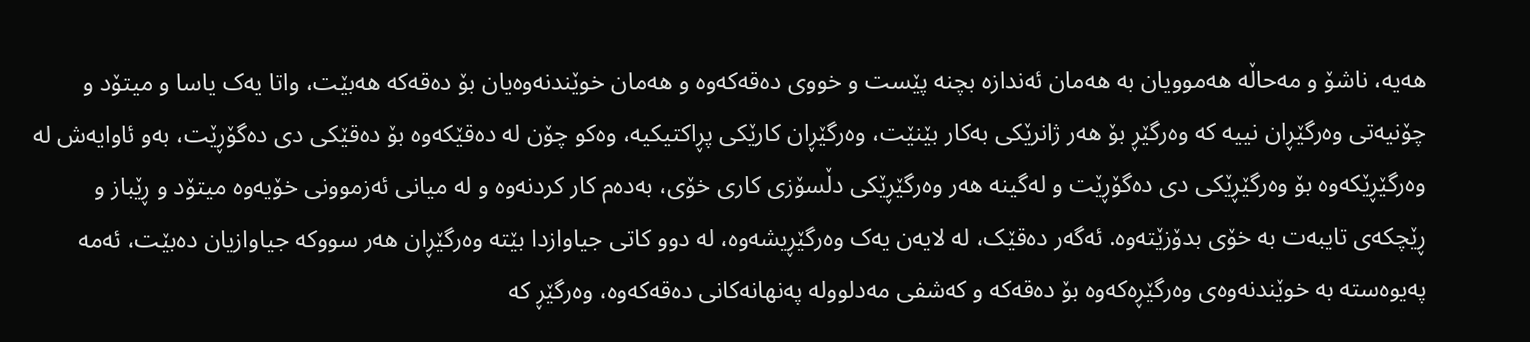هەیە، ناشۆ و مەحاڵە هەموویان بە هەمان ئەندازە بچنە پێست و خووی دەقەکەوە و هەمان خوێندنەوەیان بۆ دەقەکە هەبێت، واتا یەک یاسا و میتۆد و چۆنیەتی وەرگێڕان نییە کە وەرگێڕ بۆ هەر ژانرێکی بەکار بێنێت، وەرگێڕان کارێکی پڕاکتیکیە، وەکو چۆن لە دەقێکەوە بۆ دەقێکی دی دەگۆڕێت، بەو ئاوایەش لە وەرگێڕێکەوە بۆ وەرگێڕێکی دی دەگۆڕێت و لەگینە هەر وەرگێڕێکی دڵسۆزی کاری خۆی، بەدەم کار کردنەوە و لە میانی ئەزموونی خۆیەوە میتۆد و ڕێباز و ڕێچکەی تایبەت بە خۆی بدۆزێتەوە. ئەگەر دەقێک، لە لایەن یەک وەرگێڕیشەوە، لە دوو کاتی جیاوازدا بێتە وەرگێڕان هەر سووکە جیاوازیان دەبێت، ئەمە پەیوەستە بە خوێندنەوەی وەرگێڕەکەوە بۆ دەقەکە و کەشفی مەدلوولە پەنهانەکانی دەقەکەوە، وەرگێڕ کە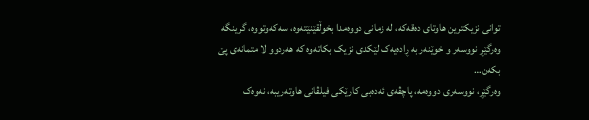توانی نزیکترین هاوتای دەقەکە، لە زمانی دووەمدا بخوڵقێنێتەوە، سەکەوتووە، گرینگە وەرگێڕ نووسەر و خوێنەر بە ڕادەیەک لێکدی نزیک بکاتەوە کە هەردوو لا متمانەی پێ بکەن…
وەرگێڕ، نووسەری دووەمە، پاچڤەی ئەدەبی کارێکی فیلڤانی هاوتەریبە، نەوەک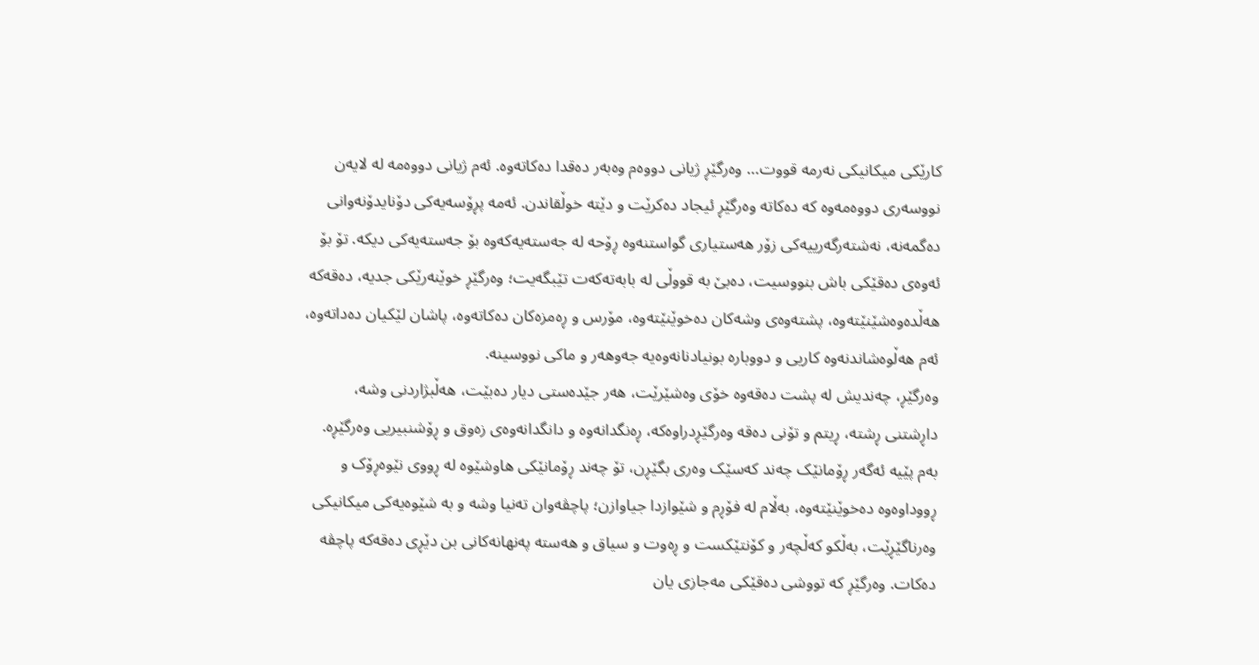کارێکی میکانیکی نەرمە قووت… وەرگێڕ ژیانی دووەم وەبەر دەقدا دەکاتەوە. ئەم ژیانی دووەمە لە لایەن نووسەری دووەمەوە کە دەکاتە وەرگێڕ ئیجاد دەکرێت و دێتە خوڵقاندن. ئەمە پڕۆسەیەکی دۆنایدۆنەوانی دەگمەنە، نەشتەرگەرییەکی زۆر هەستیاری گواستنەوە ڕۆحە لە جەستەیەکەوە بۆ جەستەیەکی دیکە. تۆ بۆ ئەوەی دەقێکی باش بنووسیت، دەبێ بە قووڵی لە بابەتەکەت تێبگەیت؛ وەرگێڕ خوێنەرێکی جدیە، دەقەکە هەڵدەوەشێنێتەوە، پشتەوەی وشەکان دەخوێنێتەوە، مۆرس و ڕەمزەکان دەکاتەوە، پاشان لێکیان دەداتەوە، ئەم هەڵوەشاندنەوە کاریی و دووبارە بونیادنانەوەیە جەوهەر و ماکی نووسینە.
وەرگێڕ، چەندیش لە پشت دەقەوە خۆی وەشێرێت، هەر جێدەستی دیار دەبێت، هەڵبژاردنی وشە، داڕشتنی ڕشتە، ڕیتم و تۆنی دەقە وەرگێڕدراوەکە، ڕەنگدانەوە و دانگدانەوەی زەوق و ڕۆشنبیریی وەرگێڕە. بەم پێیە ئەگەر ڕۆمانێک چەند کەسێک وەری بگێڕن، تۆ چەند ڕۆمانێکی هاوشێوە لە ڕووی نێوەڕۆک و ڕووداوەوە دەخوێنێتەوە، بەڵام لە فۆڕم و شێوازدا جیاوازن؛ پاچڤەوان تەنیا وشە و بە شێوەیەکی میکانیکی وەرناگێڕێت، بەڵکو کەڵچەر و کۆنتێکست و ڕەوت و سیاق و هەستە پەنهانەکانی بن دێڕی دەقەکە پاچڤە دەکات. وەرگێڕ کە تووشی دەقێکی مەجازی یان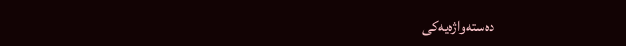دەستەواژەیەکی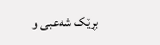بڕێک شەعبی و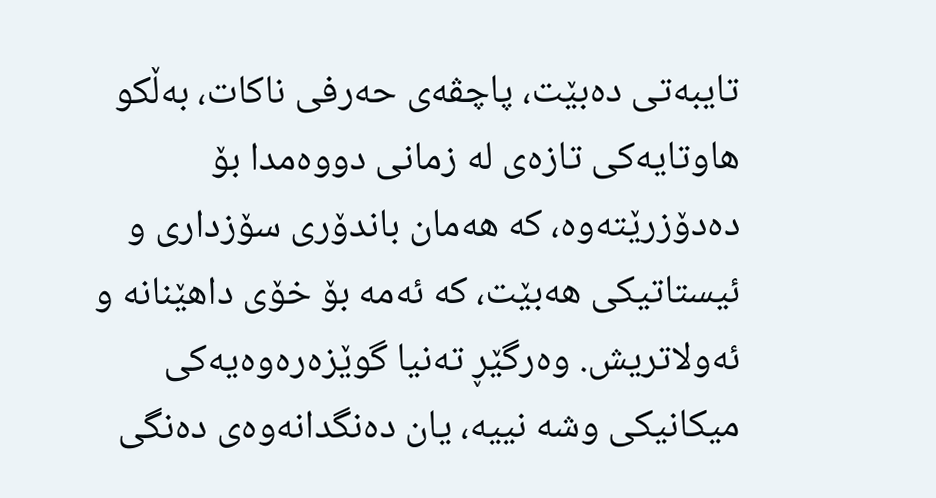تایبەتی دەبێت، پاچڤەی حەرفی ناکات، بەڵکو هاوتایەکی تازەی لە زمانی دووەمدا بۆ دەدۆزرێتەوە، کە هەمان باندۆری سۆزداری و ئیستاتیکی هەبێت، کە ئەمە بۆ خۆی داهێنانە و ئەولاتریش. وەرگێڕ تەنیا گوێزەرەوەیەکی میکانیکی وشە نییە، یان دەنگدانەوەی دەنگی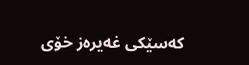کەسێکی غەیرەز خۆی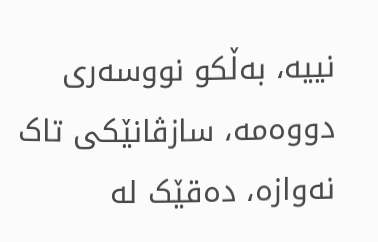نییە، بەڵکو نووسەری دووەمە، سازڤانێکی تاک نەوازە، دەقێک لە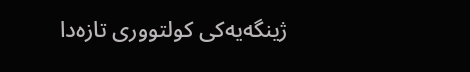ژینگەیەکی کولتووری تازەدا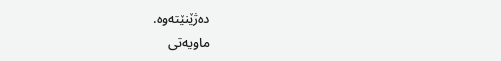دەژێنێتەوە.
ماویەتی